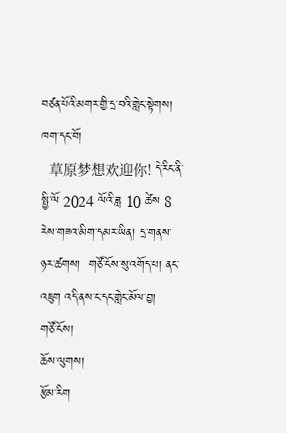བཙན་པོའི་མགར་གྱི་དྲ་བའི་གླེང་སྟེགས། ཁག་དང་བོ།
  草原梦想欢迎你! དེ་རིང་ནི་སྤྱི་ལོ 2024 ལོའི་ཟླ 10 ཚེས 8 རེས་གཟའ་མིག་དམར་ཡིན། དྲ་གནས་ཉར་ཚགས།  གཙོ་ངོས་སུ་འགོད་པ། ནང་འཇུག འདི་ནས་ང་དང་གླེང་མོལ་བྱ།
གཙོ་ངོས།
ཆོས་ལུགས།
རྩོམ་རིག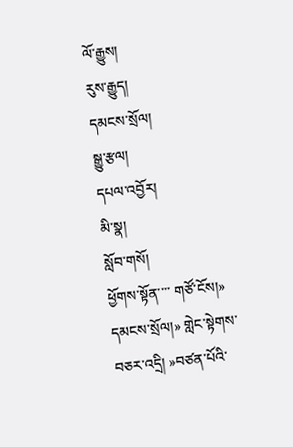ལོ་རྒྱུས།
རུས་རྒྱུད།
དམངས་སྲོལ།
སྒྱུ་རྩལ།
དཔལ་འབྱོར།
མི་སྣ།
སློབ་གསོ།
ཕྱོགས་སྟོན་་་་ གཙོ་ངོས།» དམངས་སྲོལ།» གླེང་སྟེགས་བཅར་འདྲི། »བཙན་པོའི་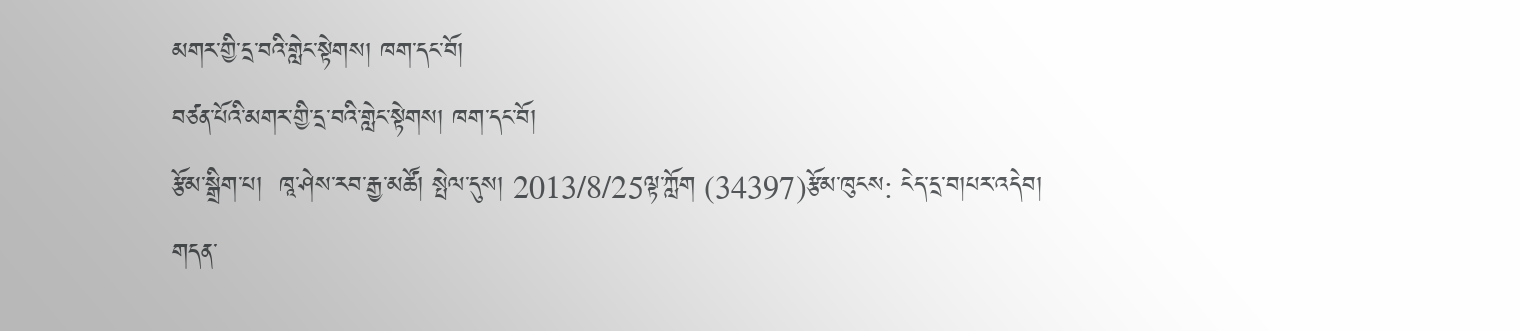མགར་གྱི་དྲ་བའི་གླེང་སྟེགས། ཁག་དང་བོ།
བཙན་པོའི་མགར་གྱི་དྲ་བའི་གླེང་སྟེགས། ཁག་དང་བོ།
རྩོམ་སྒྲིག་པ།  ཁཱ་ཤེས་རབ་རྒྱ་མཚོ། སྤེལ་དུས། 2013/8/25ལྟ་ཀློག (34397)རྩོམ་ཁུངས: ངེད་དྲ་བ།པར་འདེབ།
གདན་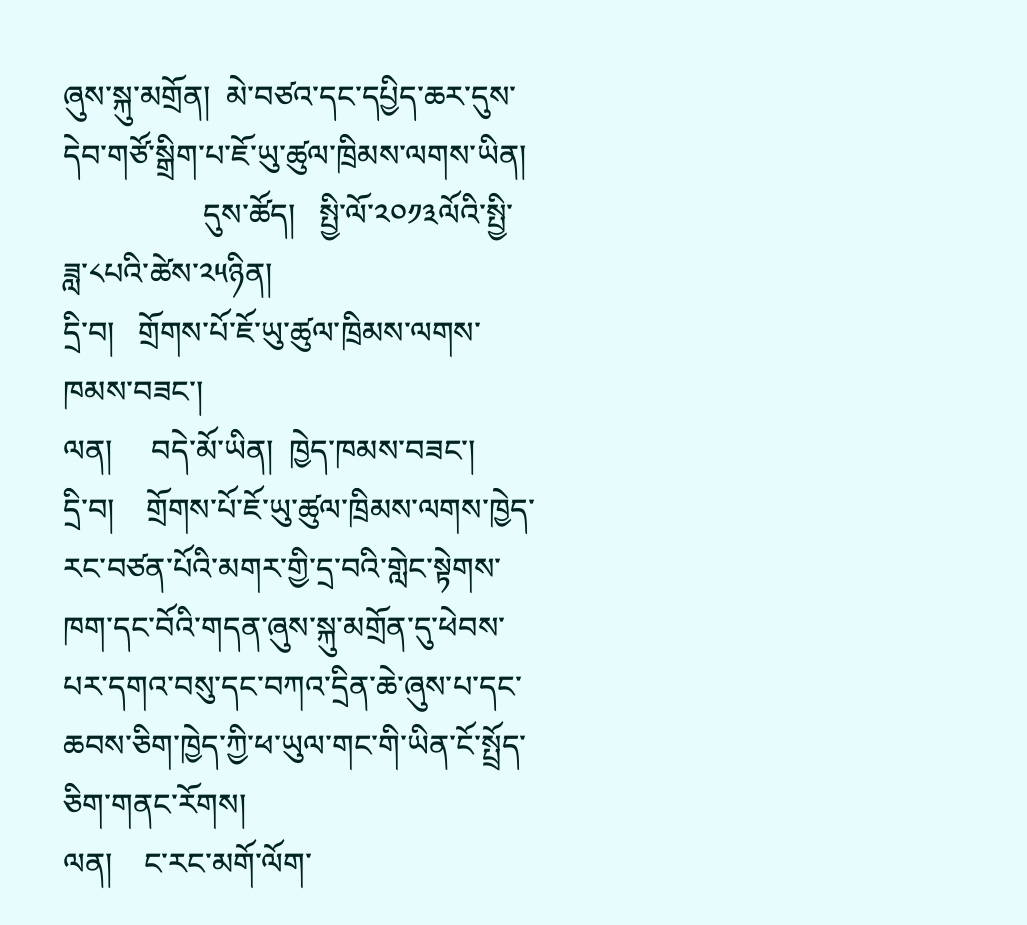ཞུས་སྐུ་མགྲོན།  མེ་བཙའ་དང་དཔྱིད་ཆར་དུས་དེབ་གཙོ་སྒྲིག་པ་ཇོ་ཡུ་ཚུལ་ཁྲིམས་ལགས་ཡིན།
                  དུས་ཚོད།   སྤྱི་ལོ་༢༠༡༣ལོའི་སྤྱི་ཟླ་༨པའི་ཚེས་༢༥ཉིན།
དྲི་བ།   གྲོགས་པོ་ཇོ་ཡུ་ཚུལ་ཁྲིམས་ལགས་ཁམས་བཟང་།
ལན།     བདེ་མོ་ཡིན།  ཁྱེད་ཁམས་བཟང་།
དྲི་བ།    གྲོགས་པོ་ཇོ་ཡུ་ཚུལ་ཁྲིམས་ལགས་ཁྱེད་རང་བཙན་པོའི་མགར་གྱི་དྲ་བའི་གླེང་སྟེགས་ཁག་དང་བོའི་གདན་ཞུས་སྐུ་མགྲོན་དུ་ཕེབས་པར་དགའ་བསུ་དང་བཀའ་དྲིན་ཆེ་ཞུས་པ་དང་ཆབས་ཅིག་ཁྱེད་ཀྱི་ཕ་ཡུལ་གང་གི་ཡིན་ངོ་སྤྲོད་ཅིག་གནང་རོགས།
ལན།    ང་རང་མགོ་ལོག་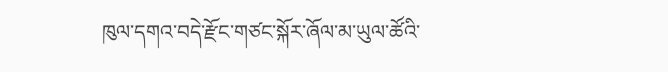ཁུལ་དགའ་བདེ་རྫོང་གཙང་སྐོར་ཞོལ་མ་ཡུལ་ཚོའི་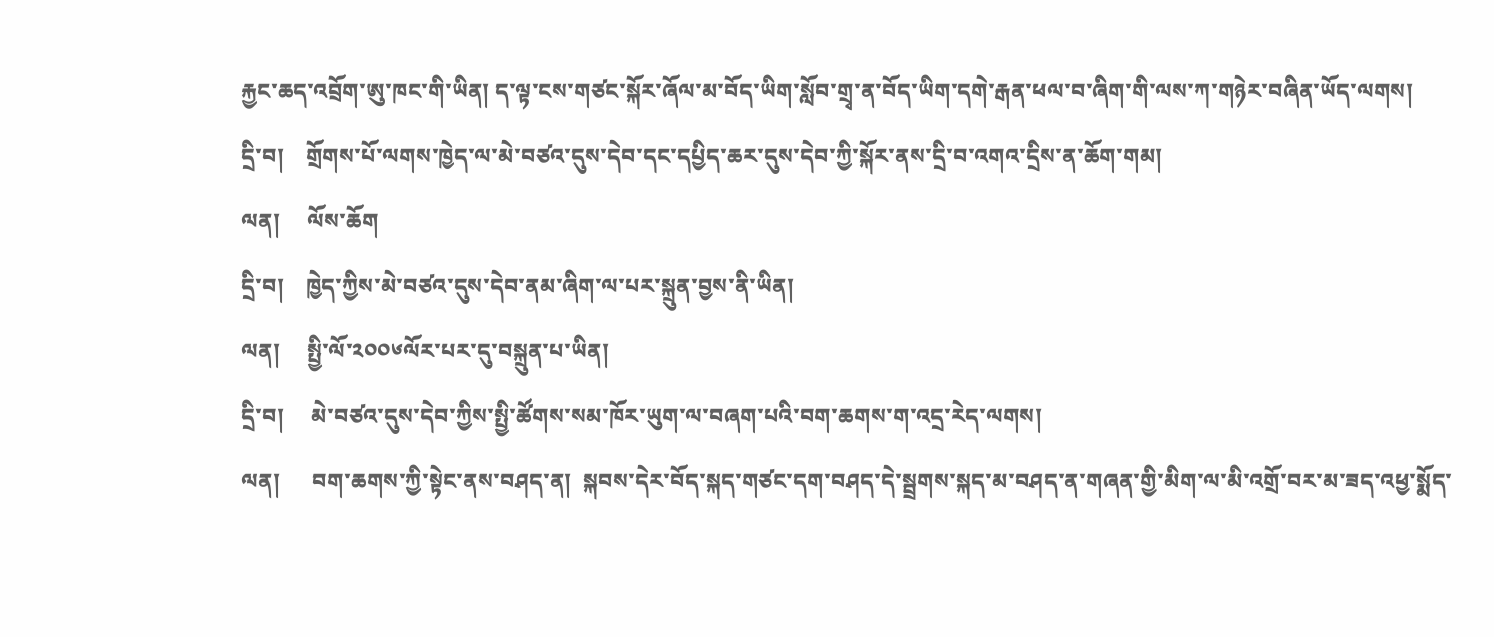རྐྱང་ཆད་འབྲོག་ཨུ་ཁང་གི་ཡིན། ད་ལྟ་ངས་གཙང་སྐོར་ཞོལ་མ་བོད་ཡིག་སློབ་གྲྭ་ན་བོད་ཡིག་དགེ་རྒན་ཕལ་བ་ཞིག་གི་ལས་ཀ་གཉེར་བཞིན་ཡོད་ལགས།
དྲི་བ།    གྲོགས་པོ་ལགས་ཁྱེད་ལ་མེ་བཙའ་དུས་དེབ་དང་དཔྱིད་ཆར་དུས་དེབ་ཀྱི་སྐོར་ནས་དྲི་བ་འགའ་དྲིས་ན་ཆོག་གམ།
ལན།     ལོས་ཆོག
དྲི་བ།    ཁྱེད་ཀྱིས་མེ་བཙའ་དུས་དེབ་ནམ་ཞིག་ལ་པར་སྐྲུན་བྱས་ནི་ཡིན།
ལན།     སྤྱི་ལོ་༢༠༠༦ལོར་པར་དུ་བསྐྲུན་པ་ཡིན།
དྲི་བ།     མེ་བཙའ་དུས་དེབ་ཀྱིས་སྤྱི་ཚོགས་སམ་ཁོར་ཡུག་ལ་བཞག་པའི་བག་ཆགས་ག་འདྲ་རེད་ལགས།
ལན།      བག་ཆགས་ཀྱི་སྟེང་ནས་བཤད་ན།  སྐབས་དེར་བོད་སྐད་གཙང་དག་བཤད་དེ་སྦྲགས་སྐད་མ་བཤད་ན་གཞན་གྱི་མིག་ལ་མི་འགྲོ་བར་མ་ཟད་འཕྱ་སྨོད་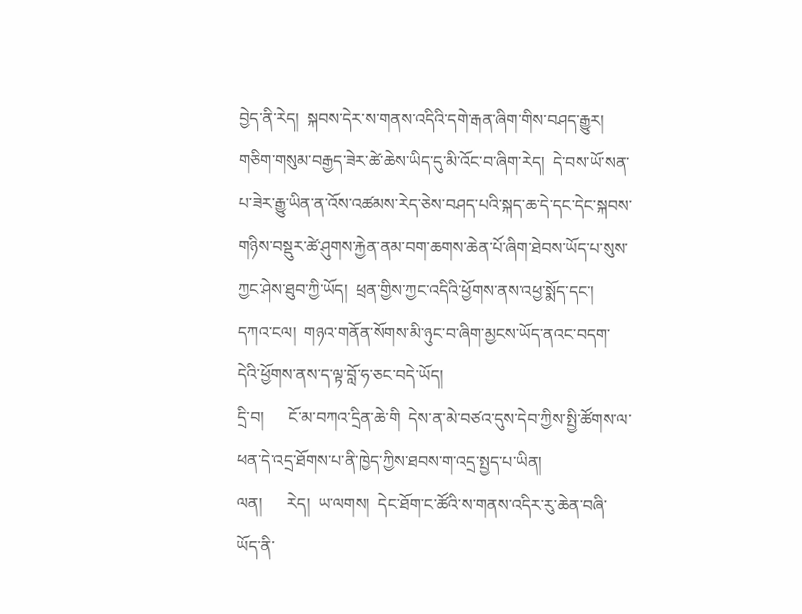བྱེད་ནི་རེད།  སྐབས་དེར་ས་གནས་འདིའི་དགེ་རྒན་ཞིག་གིས་བཤད་རྒྱུར།  གཅིག་གསུམ་བརྒྱད་ཟེར་ཚེ་ཆེས་ཡིད་དུ་མི་འོང་བ་ཞིག་རེད།  དེ་བས་ཡོ་སན་པ་ཟེར་རྒྱུ་ཡིན་ན་འོས་འཚམས་རེད་ཅེས་བཤད་པའི་སྐད་ཆ་དེ་དང་དེང་སྐབས་གཉིས་བསྡུར་ཚེ་ཤུགས་རྐྱེན་ནམ་བག་ཆགས་ཆེན་པོ་ཞིག་ཐེབས་ཡོད་པ་སུས་ཀྱང་ཤེས་ཐུབ་ཀྱི་ཡོད།  ཕྲན་གྱིས་ཀྱང་འདིའི་ཕྱོགས་ནས་འཕྱ་སྨོད་དང་།  དཀའ་ངལ།  གཉའ་གནོན་སོགས་མི་ཉུང་བ་ཞིག་མྱངས་ཡོད་ནའང་བདག་དེའི་ཕྱོགས་ནས་ད་ལྟ་བློ་ཧ་ཅང་བདེ་ཡོད།
དྲི་བ།      ངོ་མ་བཀའ་དྲིན་ཆེ་གི  དེས་ན་མེ་བཙའ་དུས་དེབ་ཀྱིས་སྤྱི་ཚོགས་ལ་ཕན་དེ་འདྲ་ཐོགས་པ་ནི་ཁྱེད་ཀྱིས་ཐབས་ག་འདྲ་སྤྱད་པ་ཡིན།
ལན།      རེད།  ཡ་ལགས།  དེང་ཐོག་ང་ཚོའི་ས་གནས་འདིར་རུ་ཆེན་བཞི་ཡོད་ནི་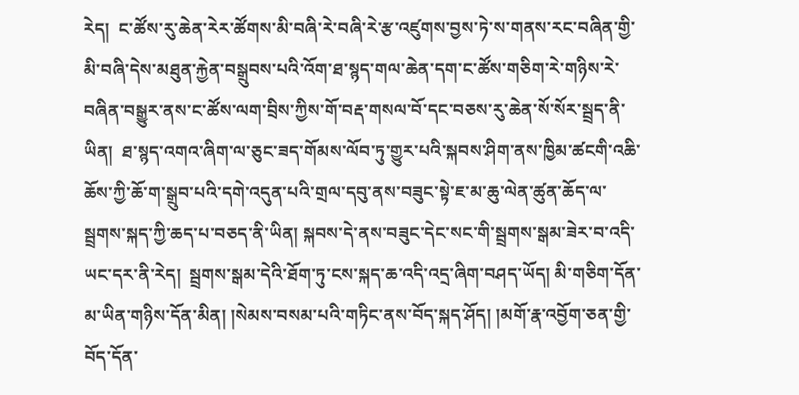རེད།  ང་ཚོས་རུ་ཆེན་རེར་ཚོགས་མི་བཞི་རེ་བཞི་རེ་རྩ་འཛུགས་བྱས་ཏེ་ས་གནས་རང་བཞིན་གྱི་མི་བཞི་དེས་མཐུན་རྐྱེན་བསྒྲུབས་པའི་འོག་ཐ་སྙད་གལ་ཆེན་དག་ང་ཚོས་གཅིག་རེ་གཉིས་རེ་བཞིན་བསྒྱུར་ནས་ང་ཚོས་ལག་བྲིས་ཀྱིས་གོ་བརྡ་གསལ་བོ་དང་བཅས་རུ་ཆེན་སོ་སོར་སྦྲད་ནི་ཡིན།  ཐ་སྙད་འགའ་ཞིག་ལ་ཅུང་ཟད་གོམས་ལོབ་ཏུ་གྱུར་པའི་སྐབས་ཤིག་ནས་ཁྱིམ་ཚངགི་འཆི་ཆོས་ཀྱི་ཆོ་ག་སྒྲུབ་པའི་དགེ་འདུན་པའི་གྲལ་དབུ་ནས་བཟུང་སྟེ་ཇ་མ་ཆུ་ལེན་ཚུན་ཆོད་ལ་སྦྲགས་སྐད་ཀྱི་ཆད་པ་བཅད་ནི་ཡིན། སྐབས་དེ་ནས་བཟུང་དེང་སང་གི་སྦྲགས་སྒམ་ཟེར་བ་འདི་ཡང་དར་ནི་རེད།  སྦྲགས་སྒམ་དེའི་ཐོག་ཏུ་ངས་སྐད་ཆ་འདི་འདྲ་ཞིག་བཤད་ཡོད། མི་གཅིག་དོན་མ་ཡིན་གཉིས་དོན་མིན། །སེམས་བསམ་པའི་གཏིང་ནས་བོད་སྐད་ཤོད། །མགོ་རྣ་འབྱོག་ཅན་གྱི་བོད་དོན་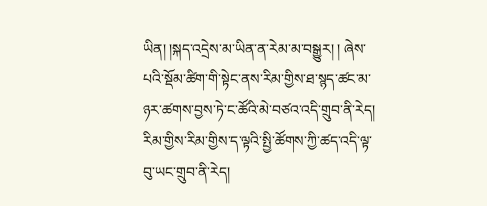ཡིན། །སྐད་འདྲེས་མ་ཡིན་ན་རེམ་མ་བསྒྱུར། ། ཞེས་པའི་སྡོམ་ཚིག་གི་སྟེང་ནས་རིམ་གྱིས་ཐ་སྙད་ཚང་མ་ཉར་ཚགས་བྱས་ཏེ་ང་ཚོའི་མེ་བཙའ་འདི་གྲུབ་ནི་རེད། རིམ་གྱིས་རིམ་གྱིས་ད་ལྟའི་སྤྱི་ཚོགས་ཀྱི་ཚད་འདི་ལྟ་བུ་ཡང་གྲུབ་ནི་རེད།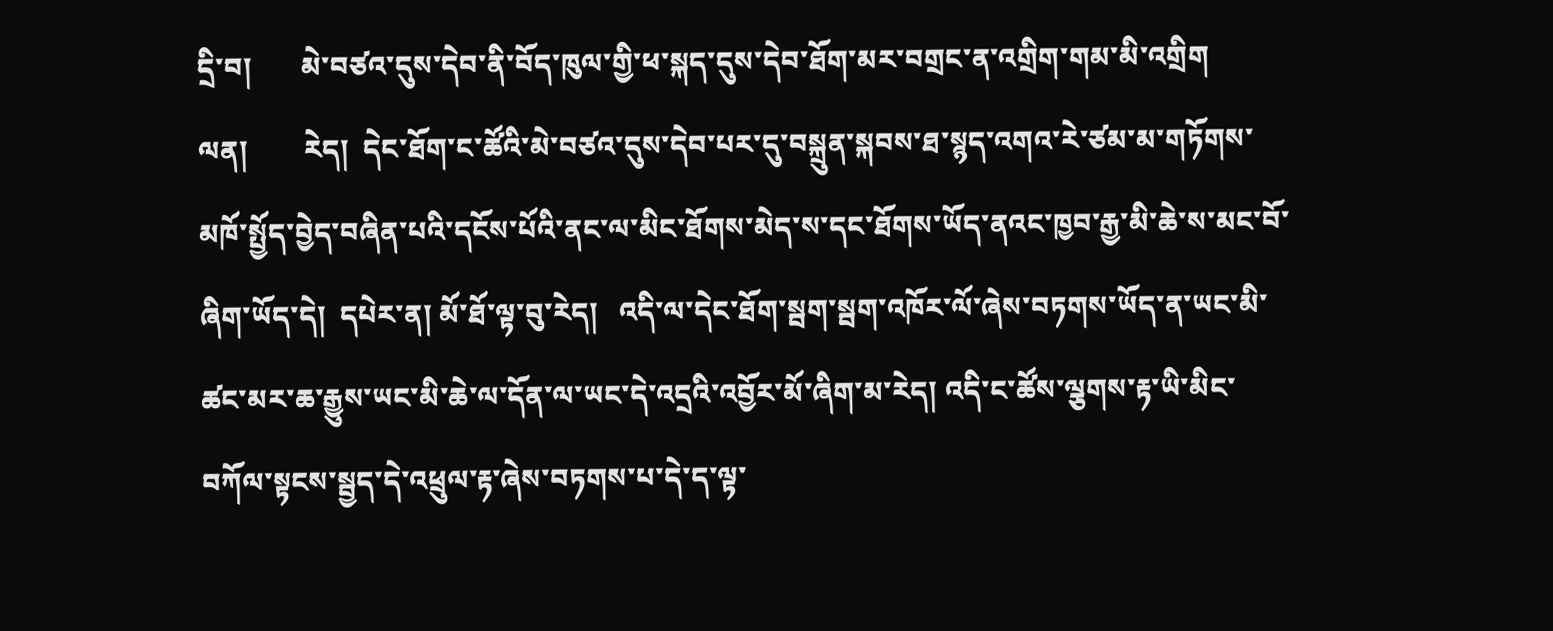དྲི་བ།       མེ་བཙའ་དུས་དེབ་ནི་བོད་ཁུལ་གྱི་ཕ་སྐད་དུས་དེབ་ཐོག་མར་བགྲང་ན་འགྲིག་གམ་མི་འགྲིག
ལན།        རེད།  དེང་ཐོག་ང་ཚོའི་མེ་བཙའ་དུས་དེབ་པར་དུ་བསྐྲུན་སྐབས་ཐ་སྙད་འགའ་རེ་ཙམ་མ་གཏོགས་མཁོ་སྤྱོད་བྱེད་བཞིན་པའི་དངོས་པོའི་ནང་ལ་མིང་ཐོགས་མེད་ས་དང་ཐོགས་ཡོད་ནའང་ཁྱབ་རྒྱ་མི་ཆེ་ས་མང་བོ་ཞིག་ཡོད་དེ།  དཔེར་ན། མོ་ཐོ་ལྟ་བུ་རེད།   འདི་ལ་དེང་ཐོག་སྦག་སྦག་འཁོར་ལོ་ཞེས་བཏགས་ཡོད་ན་ཡང་མི་ཚང་མར་ཆ་རྒྱུས་ཡང་མི་ཆེ་ལ་དོན་ལ་ཡང་དེ་འདྲའི་འབྱོར་མོ་ཞིག་མ་རེད། འདི་ང་ཚོས་ལྕགས་རྟ་ཡི་མིང་བཀོལ་སྟངས་སྦྱད་དེ་འཕྲུལ་རྟ་ཞེས་བཏགས་པ་དེ་ད་ལྟ་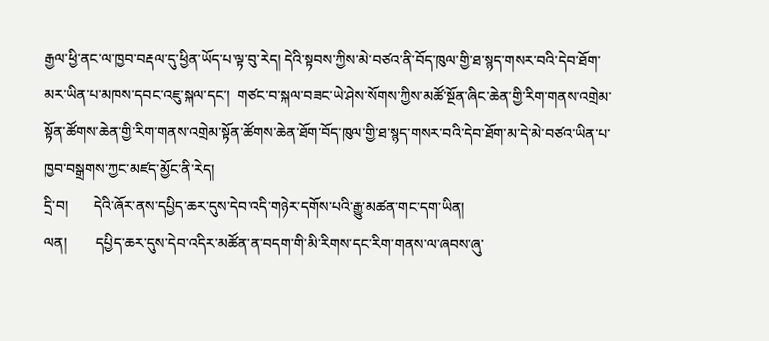རྒྱལ་ཕྱི་ནང་ལ་ཁྱབ་བརྡལ་དུ་ཕྱིན་ཡོད་པ་ལྟ་བུ་རེད། དེའི་སྟབས་ཀྱིས་མེ་བཙའ་ནི་བོད་ཁུལ་གྱི་ཐ་སྙད་གསར་བའི་དེབ་ཐོག་མར་ཡིན་པ་མཁས་དབང་འཇུ་སྐལ་དང་།  གཙང་བ་སྐལ་བཟང་ཡེ་ཤེས་སོགས་ཀྱིས་མཚོ་སྔོན་ཞིང་ཆེན་གྱི་རིག་གནས་འགྲེམ་སྟོན་ཚོགས་ཆེན་གྱི་རིག་གནས་འགྲེམ་སྟོན་ཚོགས་ཆེན་ཐོག་བོད་ཁུལ་གྱི་ཐ་སྙད་གསར་བའི་དེབ་ཐོག་མ་དེ་མེ་བཙའ་ཡིན་པ་ཁྱབ་བསྒྲགས་ཀྱང་མཛད་མྱོང་ནི་རེད།
དྲི་བ།       དེའི་ཞོར་ནས་དཔྱིད་ཆར་དུས་དེབ་འདི་གཉེར་དགོས་པའི་རྒྱུ་མཚན་གང་དག་ཡིན།
ལན།        དཔྱིད་ཆར་དུས་དེབ་འདིར་མཚོན་ན་བདག་གི་མི་རིགས་དང་རིག་གནས་ལ་ཞབས་ཞུ་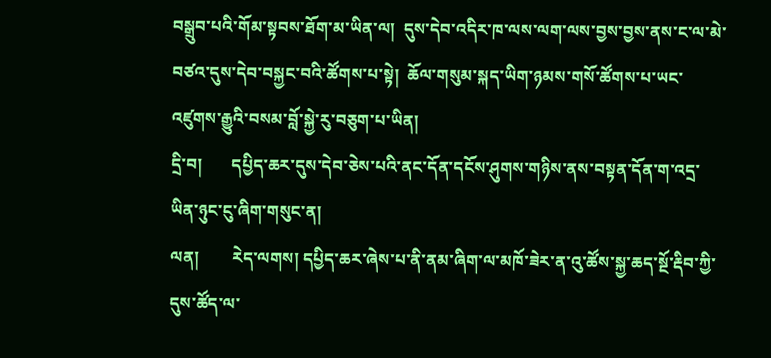བསྒྲུབ་པའི་གོམ་སྟབས་ཐོག་མ་ཡིན་ལ།  དུས་དེབ་འདིར་ཁ་ལས་ལག་ལས་བྱས་བྱས་ནས་ང་ལ་མེ་བཙའ་དུས་དེབ་བསྐྱང་བའི་ཚོགས་པ་སྟེ།  ཆོལ་གསུམ་སྐད་ཡིག་ཉམས་གསོ་ཚོགས་པ་ཡང་འཛུགས་རྒྱུའི་བསམ་བློ་སྐྱེ་རུ་བཅུག་པ་ཡིན།
དྲི་བ།       དཔྱིད་ཆར་དུས་དེབ་ཅེས་པའི་ནང་དོན་དངོས་ཤུགས་གཉིས་ནས་བསྟན་དོན་ག་འདྲ་ཡིན་ཉུང་ངུ་ཞིག་གསུང་ན།
ལན།        རེད་ལགས། དཔྱིད་ཆར་ཞེས་པ་ནི་ནམ་ཞིག་ལ་མཁོ་ཟེར་ན་འུ་ཚོས་སྐྱ་ཆད་སྔོ་རྡིབ་ཀྱི་དུས་ཚོད་ལ་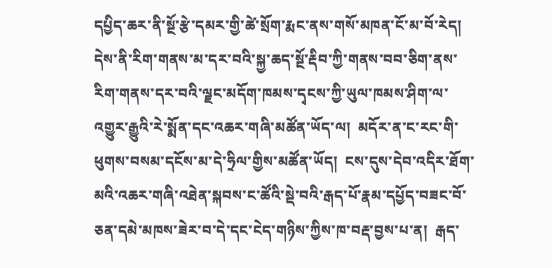དཔྱིད་ཆར་ནི་སྔོ་རྩེ་དམར་གྱི་ཚེ་སྲོག་རྨང་ནས་གསོ་མཁན་ངོ་མ་བོ་རེད།  དེས་ནི་རིག་གནས་མ་དར་བའི་སྐྱ་ཆད་སྔོ་རྡིབ་ཀྱི་གནས་བབ་ཅིག་ནས་རིག་གནས་དར་བའི་ལྗང་མདོག་ཁམས་དྭངས་ཀྱི་ཡུལ་ཁམས་ཤིག་ལ་འགྱུར་རྒྱུའི་རེ་སྨོན་དང་འཆར་གཞི་མཚོན་ཡོད་ལ།  མདོར་ན་ང་རང་གི་ཕུགས་བསམ་དངོས་མ་དེ་ཧྲིལ་གྱིས་མཚོན་ཡོད།  ངས་དུས་དེབ་འདིར་ཐོག་མའི་འཆར་གཞི་འཐེན་སྐབས་ང་ཚོའི་སྡེ་བའི་རྒད་པོ་རྣམ་དཔྱོད་བཟང་བོ་ཅན་དམེ་མཁས་ཟེར་བ་དེ་དང་ངེད་གཉིས་ཀྱིས་ཁ་བརྡ་བྱས་པ་ན།  རྒད་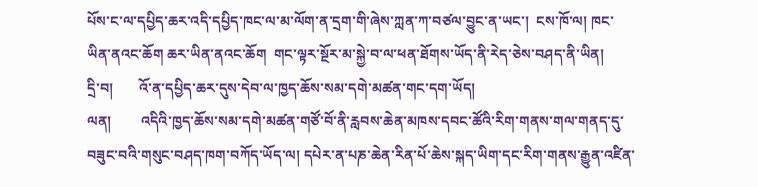པོས་ང་ལ་དཔྱིད་ཆར་འདི་དཔྱིད་ཁང་ལ་མ་ལོག་ན་དྲག་གི་ཞེས་ཀླན་ཀ་བཙལ་བྱུང་ན་ཡང་།  ངས་ཁོ་ལ། ཁང་ཡིན་ནའང་ཆོག ཆར་ཡིན་ནའང་ཆོག  གང་ལྟར་སྔོར་མ་སྐྱེ་བ་ལ་ཕན་ཐོགས་ཡོད་ནི་རེད་ཅེས་བཤད་ནི་ཡིན།
དྲི་བ།       འོ་ན་དཔྱིད་ཆར་དུས་དེབ་ལ་ཁྱད་ཆོས་སམ་དགེ་མཚན་གང་དག་ཡོད།
ལན།        འདིའི་ཁྱད་ཆོས་སམ་དགེ་མཚན་གཙོ་བོ་ནི་རླབས་ཆེན་མཁས་དབང་ཚོའི་རིག་གནས་གལ་གནད་དུ་བཟུང་བའི་གསུང་བཤད་ཁག་བཀོད་ཡོད་ལ། དཔེར་ན་པཎ་ཆེན་རིན་པོ་ཆེས་སྐད་ཡིག་དང་རིག་གནས་རྒྱུན་འཛིན་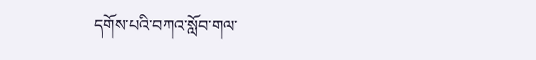དགོས་པའི་བཀའ་སློབ་གལ་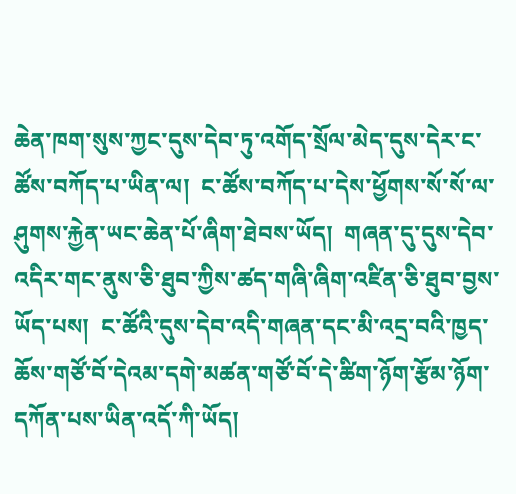ཆེན་ཁག་སུས་ཀྱང་དུས་དེབ་ཏུ་འགོད་སྲོལ་མེད་དུས་དེར་ང་ཚོས་བཀོད་པ་ཡིན་ལ།  ང་ཚོས་བཀོད་པ་དེས་ཕྱོགས་སོ་སོ་ལ་ཤུགས་རྐྱེན་ཡང་ཆེན་པོ་ཞིག་ཐེབས་ཡོད།  གཞན་དུ་དུས་དེབ་འདིར་གང་ནུས་ཅི་ཐུབ་ཀྱིས་ཚད་གཞི་ཞིག་འཛིན་ཅི་ཐུབ་བྱས་ཡོད་པས།  ང་ཚོའི་དུས་དེབ་འདི་གཞན་དང་མི་འདྲ་བའི་ཁྱད་ཆོས་གཙོ་བོ་དེའམ་དགེ་མཚན་གཙོ་བོ་དེ་ཚིག་ཉོག་རྩོམ་ཉོག་དཀོན་པས་ཡིན་འདོ་ཀི་ཡོད།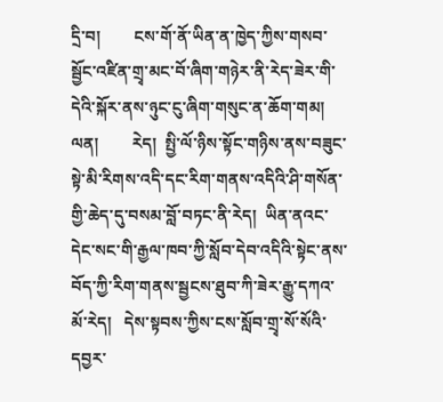དྲི་བ།        ངས་གོ་ནོ་ཡིན་ན་ཁྱེད་ཀྱིས་གསབ་སྦྱོང་འཛིན་གྲྭ་མང་བོ་ཞིག་གཉེར་ནི་རེད་ཟེར་གི་དེའི་སྐོར་ནས་ཉུང་ངུ་ཞིག་གསུང་ན་ཆོག་གམ།
ལན།        རེད།  སྤྱི་ལོ་ཉིས་སྟོང་གཉིས་ནས་བཟུང་སྟེ་མི་རིགས་འདི་དང་རིག་གནས་འདིའི་ཤི་གསོན་གྱི་ཆེད་དུ་བསམ་བློ་བཏང་ནི་རེད།  ཡིན་ནའང་དེང་སང་གི་རྒྱལ་ཁབ་ཀྱི་སློབ་དེབ་འདིའི་སྟེང་ནས་བོད་ཀྱི་རིག་གནས་སྦྱངས་ཐུབ་ཀི་ཟེར་རྒྱུ་དཀའ་མོ་རེད།   དེས་སྟབས་ཀྱིས་ངས་སློབ་གྲྭ་སོ་སོའི་དབྱར་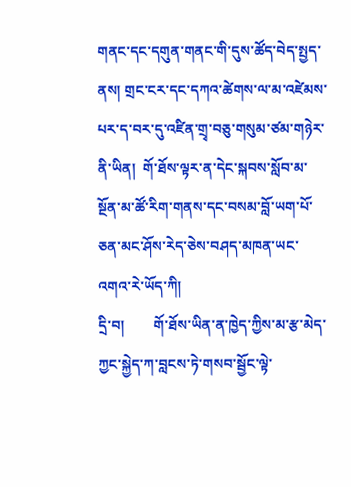གནང་དང་དགུན་གནང་གི་དུས་ཚོད་བེད་སྤྱད་ནས། གྲང་ངར་དང་དཀའ་ཚེགས་ལ་མ་འཛེམས་པར་ད་བར་དུ་འཛིན་གྲྭ་བཅུ་གསུམ་ཙམ་གཉེར་ནི་ཡིན།  གོ་ཐོས་ལྟར་ན་དེང་སྐབས་སློབ་མ་སྔོན་མ་ཚོ་རིག་གནས་དང་བསམ་བློ་ཡག་པོ་ཅན་མང་ཤོས་རེད་ཅེས་བཤད་མཁན་ཡང་འགའ་རེ་ཡོད་ཀི།
དྲི་བ།        གོ་ཐོས་ཡིན་ན་ཁྱེད་ཀྱིས་མ་རྩ་མེད་ཀྱང་སྐྱེད་ཀ་བླངས་ཏེ་གསབ་སྦྱོང་ལྟེ་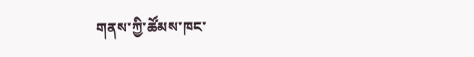གནས་ཀྱི་ཚོམས་ཁང་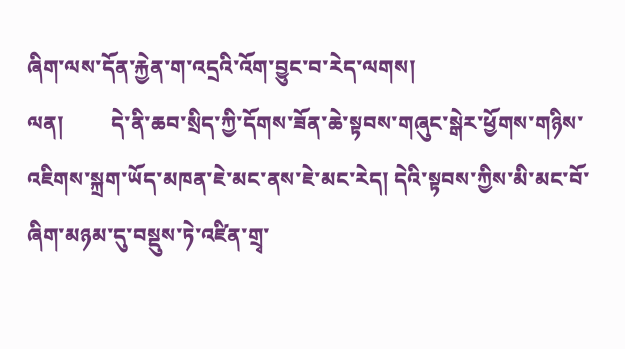ཞིག་ལས་དོན་རྐྱེན་ག་འདྲའི་འོག་བྱུང་བ་རེད་ལགས།
ལན།         དེ་ནི་ཆབ་སྲིད་ཀྱི་དོགས་ཟོན་ཆེ་སྟབས་གཞུང་སྒེར་ཕྱོགས་གཉིས་འཇིགས་སྐྲག་ཡོད་མཁན་ཇེ་མང་ནས་ཇེ་མང་རེད། དེའི་སྟབས་ཀྱིས་མི་མང་བོ་ཞིག་མཉམ་དུ་བསྡུས་ཏེ་འཛིན་གྲྭ་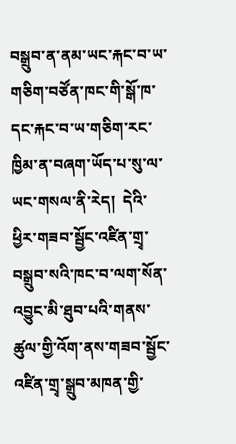བསྒྲུབ་ན་ནམ་ཡང་རྐང་བ་ཡ་གཅིག་བཙོན་ཁང་གི་སྒོ་ཁ་དང་རྐང་བ་ཡ་གཅིག་རང་ཁྱིམ་ན་བཞག་ཡོད་པ་སུ་ལ་ཡང་གསལ་ནི་རེད།  དེའི་ཕྱིར་གཟབ་སྦྱོང་འཛིན་གྲྭ་བསྒྲུབ་སའི་ཁང་བ་ལག་སོན་འབྱུང་མི་ཐུབ་པའི་གནས་ཚུལ་གྱི་འོག་ནས་གཟབ་སྦྱོང་འཛིན་གྲྭ་སྒྲུབ་མཁན་གྱི་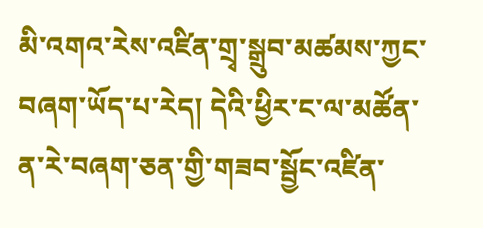མི་འགའ་རེས་འཛིན་གྲྭ་སྒྲུབ་མཚམས་ཀྱང་བཞག་ཡོད་པ་རེད། དེའི་ཕྱིར་ང་ལ་མཚོན་ན་རེ་བཞག་ཅན་གྱི་གཟབ་སྦྱོང་འཛིན་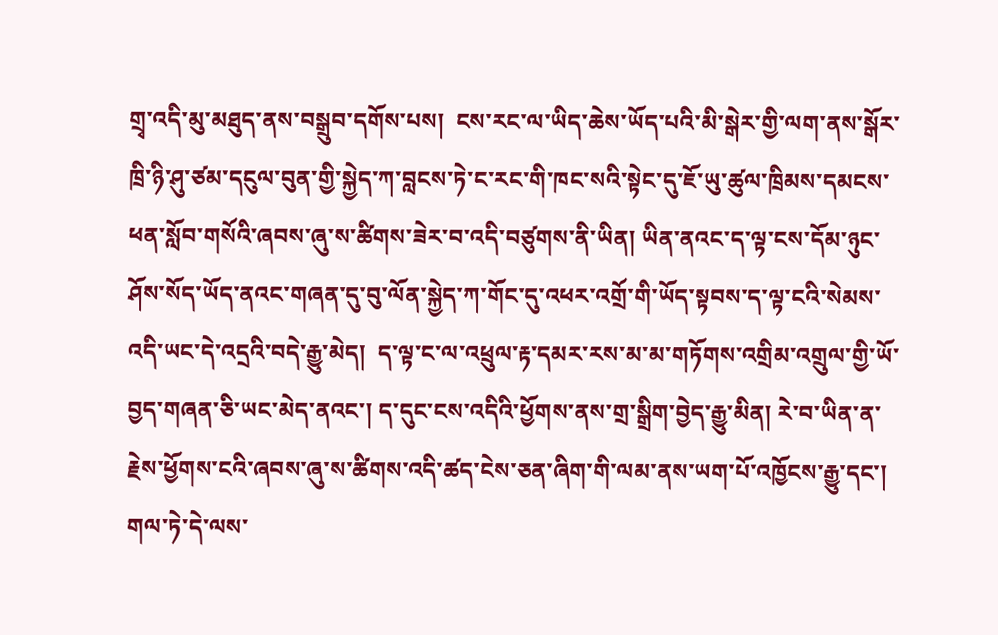གྲྭ་འདི་མུ་མཐུད་ནས་བསྒྲུབ་དགོས་པས།  ངས་རང་ལ་ཡིད་ཆེས་ཡོད་པའི་མི་སྒེར་གྱི་ལག་ནས་སྒོར་ཁྲི་ཉི་ཤུ་ཙམ་དངུལ་བུན་གྱི་སྐྱེད་ཀ་བླངས་ཏེ་ང་རང་གི་ཁང་སའི་སྟེང་དུ་ཇོ་ཡུ་ཚུལ་ཁྲིམས་དམངས་ཕན་སློབ་གསོའི་ཞབས་ཞུ་ས་ཚིགས་ཟེར་བ་འདི་བཙུགས་ནི་ཡིན། ཡིན་ནའང་ད་ལྟ་ངས་དོམ་ཉུང་ཤོས་སོད་ཡོད་ནའང་གཞན་དུ་བུ་ལོན་སྐྱེད་ཀ་གོང་དུ་འཕར་འགྲོ་གི་ཡོད་སྟབས་ད་ལྟ་ངའི་སེམས་འདི་ཡང་དེ་འདྲའི་བདེ་རྒྱུ་མེད།  ད་ལྟ་ང་ལ་འཕྲུལ་རྟ་དམར་རས་མ་མ་གཏོགས་འགྲིམ་འགྲུལ་གྱི་ཡོ་བྱད་གཞན་ཅི་ཡང་མེད་ནའང་། ད་དུང་ངས་འདིའི་ཕྱོགས་ནས་གྲ་སྒྲིག་བྱེད་རྒྱུ་མིན། རེ་བ་ཡིན་ན་རྗེས་ཕྱོགས་ངའི་ཞབས་ཞུ་ས་ཚིགས་འདི་ཚད་ངེས་ཅན་ཞིག་གི་ལམ་ནས་ཡག་པོ་འཁྱོངས་རྒྱུ་དང་། གལ་ཏེ་དེ་ལས་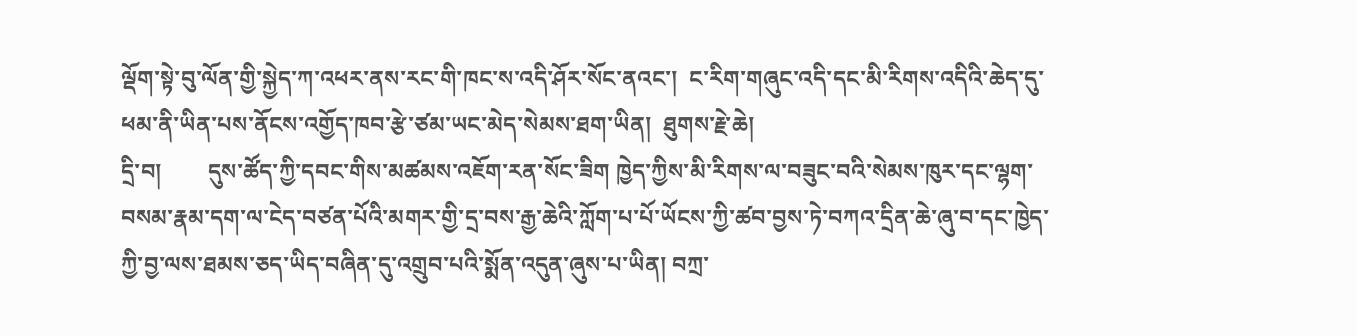ལྡོག་སྟེ་བུ་ལོན་གྱི་སྐྱེད་ཀ་འཕར་ནས་རང་གི་ཁང་ས་འདི་ཤོར་སོང་ནའང་།  ང་རིག་གཞུང་འདི་དང་མི་རིགས་འདིའི་ཆེད་དུ་ཕམ་ནི་ཡིན་པས་ནོངས་འགྱོད་ཁབ་རྩེ་ཙམ་ཡང་མེད་སེམས་ཐག་ཡིན།  ཐུགས་རྗེ་ཆེ།
དྲི་བ།        དུས་ཚོད་ཀྱི་དབང་གིས་མཚམས་འཇོག་རན་སོང་ཟིག ཁྱེད་ཀྱིས་མི་རིགས་ལ་བཟུང་བའི་སེམས་ཁུར་དང་ལྷག་བསམ་རྣམ་དག་ལ་ངེད་བཙན་པོའི་མགར་གྱི་དྲ་བས་རྒྱ་ཆེའི་ཀློག་པ་པོ་ཡོངས་ཀྱི་ཚབ་བྱས་ཏེ་བཀའ་དྲིན་ཆེ་ཞུ་བ་དང་ཁྱེད་ཀྱི་བྱ་ལས་ཐམས་ཅད་ཡིད་བཞིན་དུ་འགྲུབ་པའི་སྨོན་འདུན་ཞུས་པ་ཡིན། བཀྲ་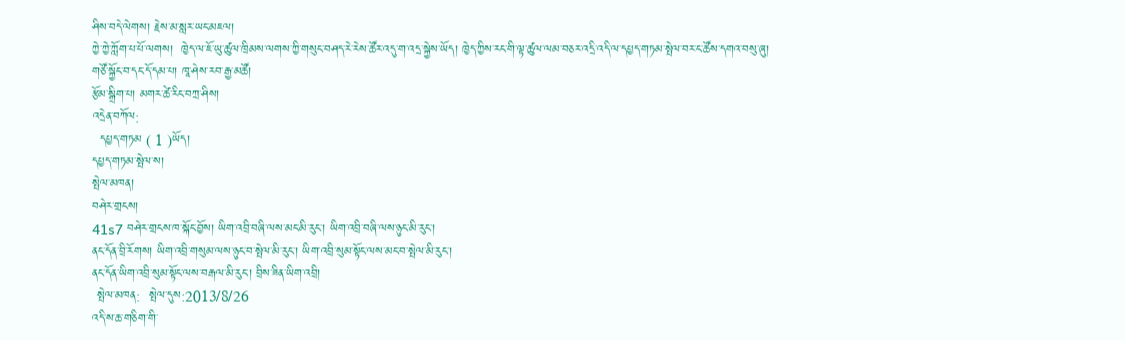ཤིས་བདེ་ལེགས། རྗེས་མ་སླར་ཡང་མཇལ།
ཀྱེ་ཀྱེ་ཀློག་པ་པོ་ལགས།  ཁྱེད་ལ་ཇོ་ཡུ་ཚུལ་ཁྲིམས་ལགས་ཀྱི་གསུང་བཤད་རེ་རེས་ཚོར་འདུ་ག་འདྲ་སྐྱེས་ཡོད། ཁྱེད་ཀྱིས་རང་གི་ལྟ་ཚུལ་ལམ་བཅར་འདྲི་འདི་ལ་དཔྱད་གཏམ་སྤེལ་བར་ང་ཚོས་དགའ་བསུ་ཞུ།
གཙོ་སྐྱོང་བ་དང་དོ་དམ་པ། ཁཱ་ཤེས་རབ་རྒྱ་མཚོ།
རྩོམ་སྒྲིག་པ། མགར་ཚེ་རིང་བཀྲ་ཤིས།
འདྲེན་བཀོལ:
  དཔྱད་གཏམ ( 1 )ཡོད།
དཔྱད་གཏམ་སྤེལ་ས།
སྤེལ་མཁན།
བཤེར་གྲངས།
41s7 བཤེར་གྲངས་ཁ་སྐོང་བྱོས། ཡིག་འབྲི་བཞི་ལས་མང་མི་རུང་། ཡིག་འབྲི་བཞི་ལས་ཉུང་མི་རུང་།
ནང་དོན་བྲི་རོགས། ཡིག་འབྲི་གསུམ་ལས་ཉུང་བ་སྤེལ་མི་རུང་། ཡིག་འབྲི་སུམ་སྟོང་ལས་མང་བ་སྤེལ་མི་རུང་།
ནང་དོན་ཡིག་འབྲི་སུམ་སྟོང་ལས་བརྒལ་མི་རུང་། བྲིས་ཟིན་ཡིག་འབྲི།
 སྤེལ་མཁན:  སྤེལ་དུས:2013/8/26
འདི་ས་ཆ་གཅིག་གི་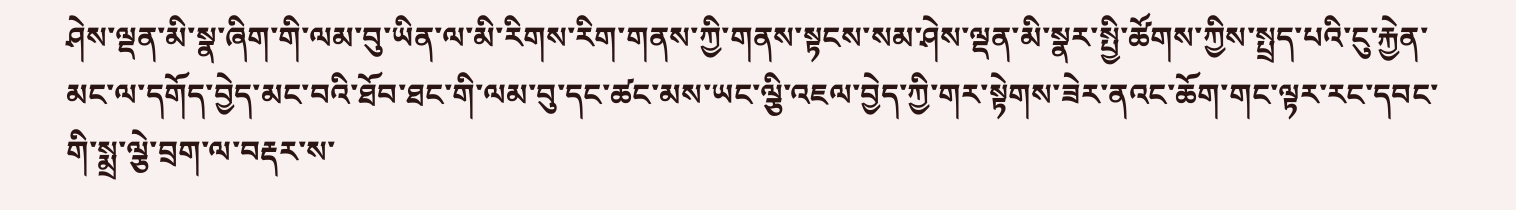ཤེས་ལྡན་མི་སྣ་ཞིག་གི་ལམ་བུ་ཡིན་ལ་མི་རིགས་རིག་གནས་ཀྱི་གནས་སྟངས་སམ་ཤེས་ལྡན་མི་སྣར་སྤྱི་ཚོགས་ཀྱིས་སྤྲད་པའི་ངུ་རྐྱེན་མང་ལ་དགོད་བྱེད་མང་བའི་ཐོབ་ཐང་གི་ལམ་བུ་དང་ཚང་མས་ཡང་ལྕི་འཇལ་བྱེད་ཀྱི་གར་སྟེགས་ཟེར་ནའང་ཆོག་གང་ལྟར་རང་དབང་གི་སྨྲ་ལྕེ་བྲག་ལ་བརྡར་ས་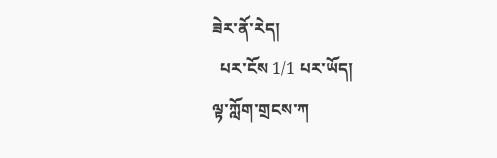ཟེར་ནོ་རེད།
  པར་ངོས 1/1 པར་ཡོད།
ལྟ་ཀློག་གྲངས་ཀ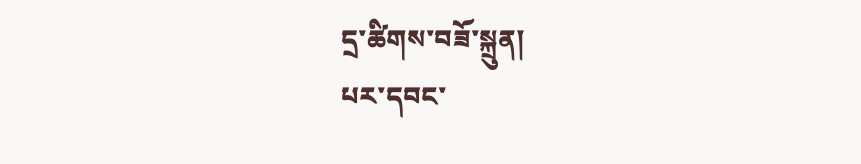དྲ་ཚིགས་བཟོ་སྐྲུན།
པར་དབང་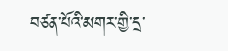བཙན་པོའི་མགར་གྱི་དྲ་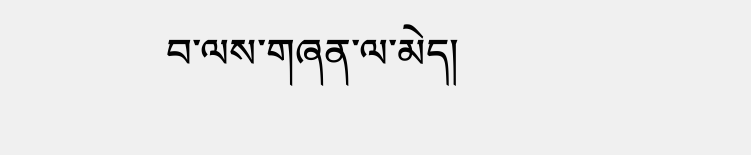བ་ལས་གཞན་ལ་མེད།